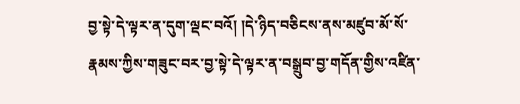བྱ་སྟེ་དེ་ལྟར་ན་དུག་ལྡང་བའོ། །དེ་ཉིད་བཅིངས་ནས་མཛུབ་མོ་སོ་རྣམས་ཀྱིས་གཟུང་བར་བྱ་སྟེ་དེ་ལྟར་ན་བསྒྲུབ་བྱ་གདོན་གྱིས་འཛིན་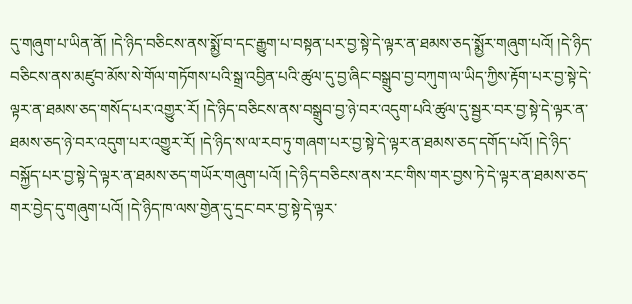དུ་གཞུག་པ་ཡིན་ནོ། །དེ་ཉིད་བཅིངས་ནས་སྨྱོ་བ་དང་རྒྱུག་པ་བསྟན་པར་བྱ་སྟེ་དེ་ལྟར་ན་ཐམས་ཅད་སྨྱོར་གཞུག་པའོ། །དེ་ཉིད་བཅིངས་ནས་མཛུབ་མོས་སེ་གོལ་གཏོགས་པའི་སྒྲ་འབྱིན་པའི་ཚུལ་དུ་བྱ་ཞིང་བསྒྲུབ་བྱ་བཀུག་ལ་ཡིད་ཀྱིས་རྟོག་པར་བྱ་སྟེ་དེ་ལྟར་ན་ཐམས་ཅད་གསོད་པར་འགྱུར་རོ། །དེ་ཉིད་བཅིངས་ནས་བསྒྲུབ་བྱ་ཉེ་བར་འདུག་པའི་ཚུལ་དུ་སྦྱར་བར་བྱ་སྟེ་དེ་ལྟར་ན་ཐམས་ཅད་ཉེ་བར་འདུག་པར་འགྱུར་རོ། །དེ་ཉིད་ས་ལ་རབ་ཏུ་གཞག་པར་བྱ་སྟེ་དེ་ལྟར་ན་ཐམས་ཅད་དགོད་པའོ། །དེ་ཉིད་བསྐྱོད་པར་བྱ་སྟེ་དེ་ལྟར་ན་ཐམས་ཅད་གཡོར་གཞུག་པའོ། །དེ་ཉིད་བཅིངས་ནས་རང་གིས་གར་བྱས་ཏེ་དེ་ལྟར་ན་ཐམས་ཅད་གར་བྱེད་དུ་གཞུག་པའོ། །དེ་ཉིད་ཁ་ལས་གྱེན་དུ་དྲང་བར་བྱ་སྟེ་དེ་ལྟར་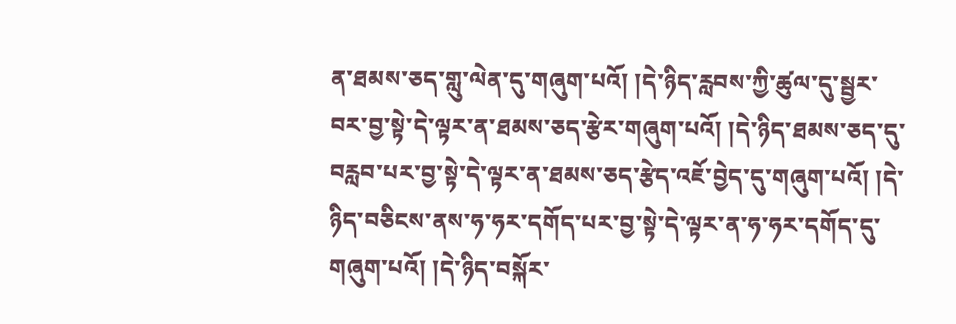ན་ཐམས་ཅད་གླུ་ལེན་དུ་གཞུག་པའོ། །དེ་ཉིད་རླབས་ཀྱི་ཚུལ་དུ་སྦྱར་བར་བྱ་སྟེ་དེ་ལྟར་ན་ཐམས་ཅད་རྩེར་གཞུག་པའོ། །དེ་ཉིད་ཐམས་ཅད་དུ་བརླབ་པར་བྱ་སྟེ་དེ་ལྟར་ན་ཐམས་ཅད་རྩེད་འཇོ་བྱེད་དུ་གཞུག་པའོ། །དེ་ཉིད་བཅིངས་ནས་ཧ་ཧར་དགོད་པར་བྱ་སྟེ་དེ་ལྟར་ན་ཧ་ཧར་དགོད་དུ་གཞུག་པའོ། །དེ་ཉིད་བསྐོར་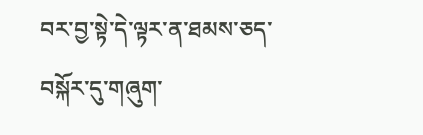བར་བྱ་སྟེ་དེ་ལྟར་ན་ཐམས་ཅད་བསྐོར་དུ་གཞུག་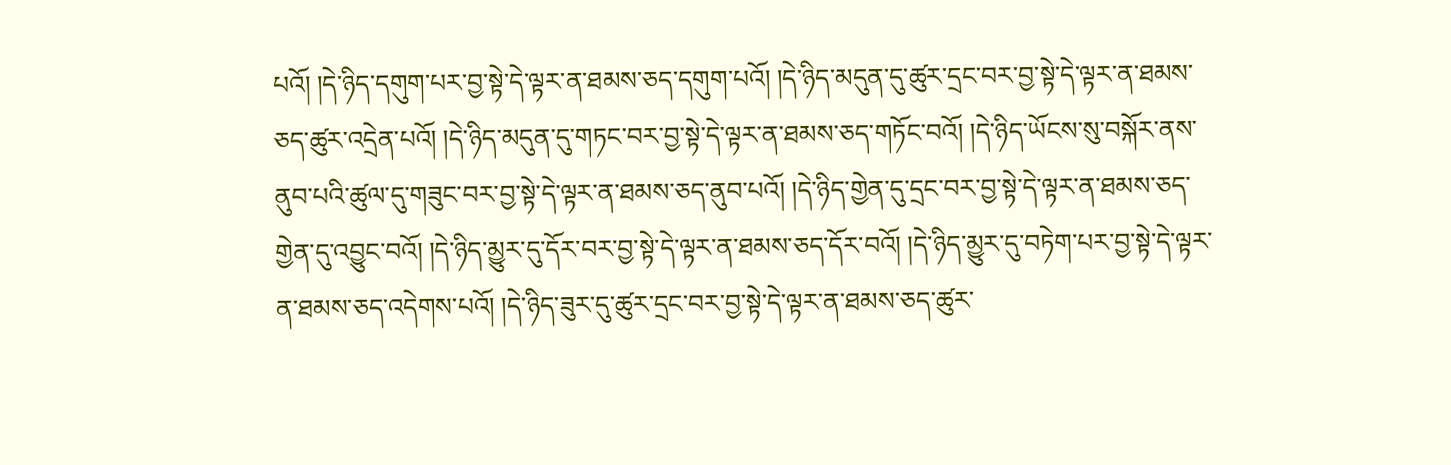པའོ། །དེ་ཉིད་དགུག་པར་བྱ་སྟེ་དེ་ལྟར་ན་ཐམས་ཅད་དགུག་པའོ། །དེ་ཉིད་མདུན་དུ་ཚུར་དྲང་བར་བྱ་སྟེ་དེ་ལྟར་ན་ཐམས་ཅད་ཚུར་འདྲེན་པའོ། །དེ་ཉིད་མདུན་དུ་གཏང་བར་བྱ་སྟེ་དེ་ལྟར་ན་ཐམས་ཅད་གཏོང་བའོ། །དེ་ཉིད་ཡོངས་སུ་བསྐོར་ནས་ནུབ་པའི་ཚུལ་དུ་གཟུང་བར་བྱ་སྟེ་དེ་ལྟར་ན་ཐམས་ཅད་ནུབ་པའོ། །དེ་ཉིད་གྱེན་དུ་དྲང་བར་བྱ་སྟེ་དེ་ལྟར་ན་ཐམས་ཅད་གྱེན་དུ་འབྱུང་བའོ། །དེ་ཉིད་མྱུར་དུ་དོར་བར་བྱ་སྟེ་དེ་ལྟར་ན་ཐམས་ཅད་དོར་བའོ། །དེ་ཉིད་མྱུར་དུ་བཏེག་པར་བྱ་སྟེ་དེ་ལྟར་ན་ཐམས་ཅད་འདེགས་པའོ། །དེ་ཉིད་ཟུར་དུ་ཚུར་དྲང་བར་བྱ་སྟེ་དེ་ལྟར་ན་ཐམས་ཅད་ཚུར་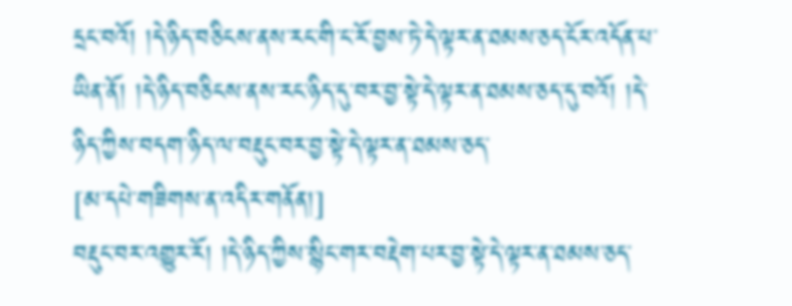དྲང་བའོ། །དེ་ཉིད་བཅིངས་ནས་རང་གི་ང་རོ་བྱས་ཏེ་དེ་ལྟར་ན་ཐམས་ཅད་ངོར་འདོན་པ་ཡིན་ནོ། །དེ་ཉིད་བཅིངས་ནས་རང་ཉིད་དུ་བར་བྱ་སྟེ་དེ་ལྟར་ན་ཐམས་ཅད་དུ་བའོ། །དེ་ཉིད་ཀྱིས་བདག་ཉིད་ལ་བརྡུང་བར་བྱ་སྟེ་དེ་ལྟར་ན་ཐམས་ཅད་
[མ་དཔེ་གཟིགས་ན་འདིར་གནོན།]
བརྡུང་བར་འགྱུར་རོ། །དེ་ཉིད་ཀྱིས་སྙིང་གར་བརྡེག་པར་བྱ་སྟེ་དེ་ལྟར་ན་ཐམས་ཅད་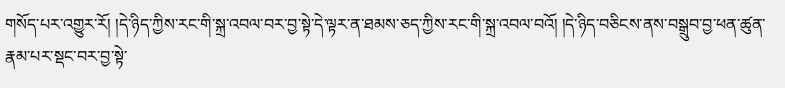གསོད་པར་འགྱུར་རོ། །དེ་ཉིད་ཀྱིས་རང་གི་སྐྲ་འབལ་བར་བྱ་སྟེ་དེ་ལྟར་ན་ཐམས་ཅད་ཀྱིས་རང་གི་སྐྲ་འབལ་བའོ། །དེ་ཉིད་བཅིངས་ནས་བསྒྲུབ་བྱ་ཕན་ཚུན་རྣམ་པར་སྡང་བར་བྱ་སྟེ་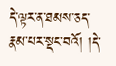དེ་ལྟར་ན་ཐམས་ཅད་རྣམ་པར་སྡང་བའོ། །དེ་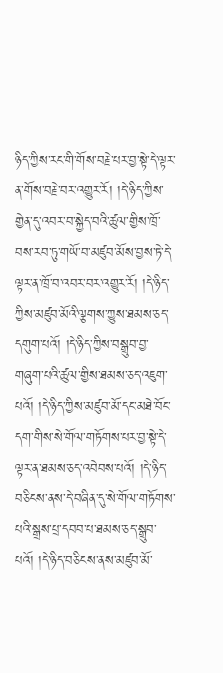ཉིད་ཀྱིས་རང་གི་གོས་བརྗེ་པར་བྱ་སྟེ་དེ་ལྟར་ན་གོས་བརྗེ་བར་འགྱུར་རོ། །དེ་ཉིད་ཀྱིས་གྱེན་དུ་འབར་བ་སྐྱེད་བའི་ཚུལ་གྱིས་ཁྲོ་བས་རབ་ཏུ་གཡོ་བ་མཛུབ་མོས་བྱས་ཏེ་དེ་ལྟར་ན་ཁྲོ་བ་འབར་བར་འགྱུར་རོ། །དེ་ཉིད་ཀྱིས་མཛུབ་མོའི་ལྕགས་ཀྱུས་ཐམས་ཅད་དགུག་པའོ། །དེ་ཉིད་ཀྱིས་བསྒྲུབ་བྱ་གཞུག་པའི་ཚུལ་གྱིས་ཐམས་ཅད་འཇུག་པའོ། །དེ་ཉིད་ཀྱིས་མཛུབ་མོ་དང་མཐེ་བོང་དག་གིས་སེ་གོལ་གཏོགས་པར་བྱ་སྟེ་དེ་ལྟར་ན་ཐམས་ཅད་འབེབས་པའོ། །དེ་ཉིད་བཅིངས་ནས་དེ་བཞིན་དུ་སེ་གོལ་གཏོགས་པའི་སྒྲས་པྲ་དབབ་པ་ཐམས་ཅད་སྒྲུབ་པའོ། །དེ་ཉིད་བཅིངས་ནས་མཛུབ་མོ་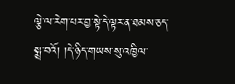ལྕེ་ལ་རེག་པར་བྱ་སྟེ་དེ་ལྟར་ན་ཐམས་ཅད་སྨྲ་བའོ། །དེ་ཉིད་གཡས་སུ་འཁྱིལ་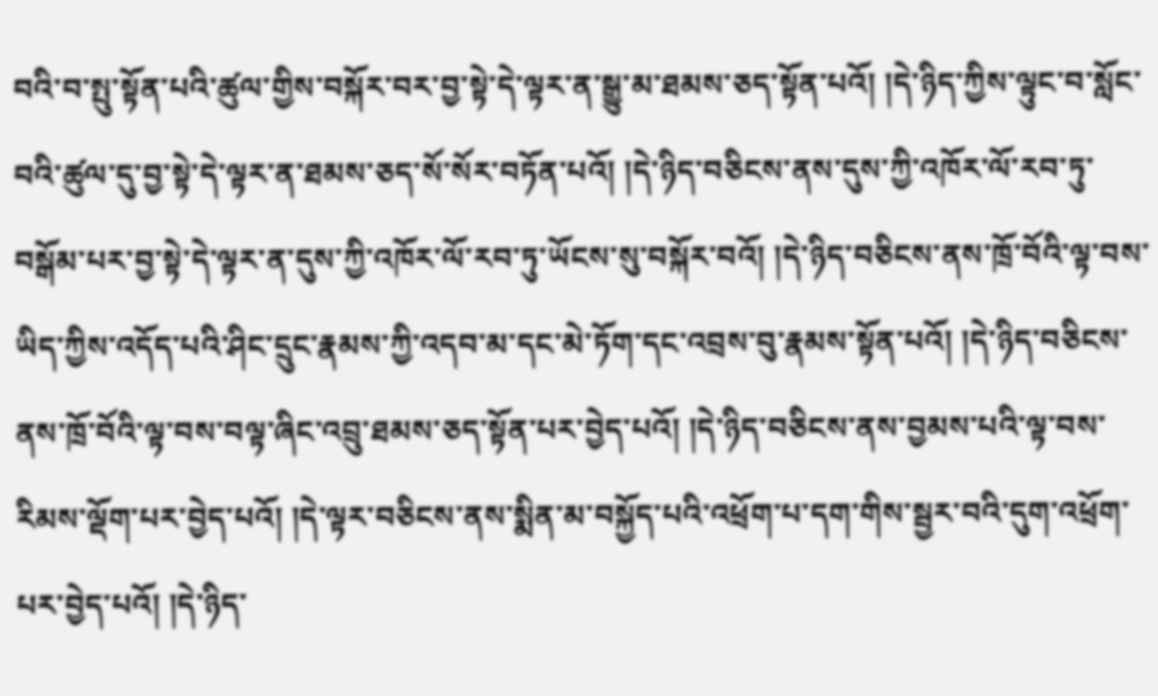བའི་བ་སྤུ་སྟོན་པའི་ཚུལ་གྱིས་བསྐོར་བར་བྱ་སྟེ་དེ་ལྟར་ན་སྒྱུ་མ་ཐམས་ཅད་སྟོན་པའོ། །དེ་ཉིད་ཀྱིས་ལྟུང་བ་སློང་བའི་ཚུལ་དུ་བྱ་སྟེ་དེ་ལྟར་ན་ཐམས་ཅད་སོ་སོར་བཏོན་པའོ། །དེ་ཉིད་བཅིངས་ནས་དུས་ཀྱི་འཁོར་ལོ་རབ་ཏུ་བསྒོམ་པར་བྱ་སྟེ་དེ་ལྟར་ན་དུས་ཀྱི་འཁོར་ལོ་རབ་ཏུ་ཡོངས་སུ་བསྐོར་བའོ། །དེ་ཉིད་བཅིངས་ནས་ཁྲོ་བོའི་ལྟ་བས་ཡིད་ཀྱིས་འདོད་པའི་ཤིང་དྲུང་རྣམས་ཀྱི་འདབ་མ་དང་མེ་ཏོག་དང་འབྲས་བུ་རྣམས་སྟོན་པའོ། །དེ་ཉིད་བཅིངས་ནས་ཁྲོ་བོའི་ལྟ་བས་བལྟ་ཞིང་འབྲུ་ཐམས་ཅད་སྟོན་པར་བྱེད་པའོ། །དེ་ཉིད་བཅིངས་ནས་བྱམས་པའི་ལྟ་བས་རིམས་ལྡོག་པར་བྱེད་པའོ། །དེ་ལྟར་བཅིངས་ནས་སྨིན་མ་བསྐྱོད་པའི་འཕྲོག་པ་དག་གིས་སྦྱར་བའི་དུག་འཕྲོག་པར་བྱེད་པའོ། །དེ་ཉིད་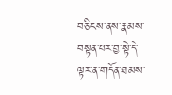བཅིངས་ནས་རྣམས་བསྟན་པར་བྱ་སྟེ་དེ་ལྟར་ན་གདོན་ཐམས་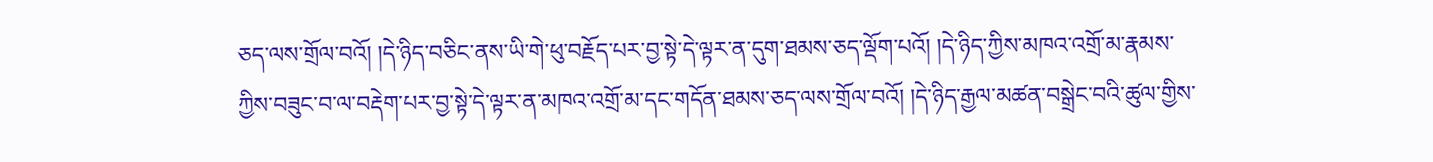ཅད་ལས་གྲོལ་བའོ། །དེ་ཉིད་བཅིང་ནས་ཡི་གེ་ཕུ་བརྗོད་པར་བྱ་སྟེ་དེ་ལྟར་ན་དུག་ཐམས་ཅད་ལྡོག་པའོ། །དེ་ཉིད་ཀྱིས་མཁའ་འགྲོ་མ་རྣམས་ཀྱིས་བཟུང་བ་ལ་བརྡེག་པར་བྱ་སྟེ་དེ་ལྟར་ན་མཁའ་འགྲོ་མ་དང་གདོན་ཐམས་ཅད་ལས་གྲོལ་བའོ། །དེ་ཉིད་རྒྱལ་མཚན་བསྒྲེང་བའི་ཚུལ་གྱིས་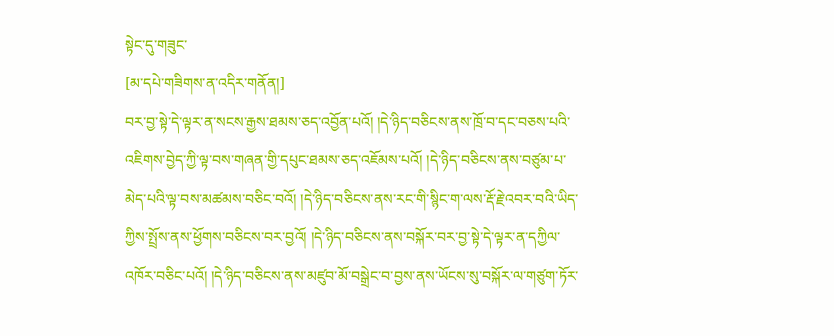སྟེང་དུ་གཟུང་
[མ་དཔེ་གཟིགས་ན་འདིར་གནོན།]
བར་བྱ་སྟེ་དེ་ལྟར་ན་སངས་རྒྱས་ཐམས་ཅད་འབྱོན་པའོ། །དེ་ཉིད་བཅིངས་ནས་ཁྲོ་བ་དང་བཅས་པའི་འཇིགས་བྱེད་ཀྱི་ལྟ་བས་གཞན་གྱི་དཔུང་ཐམས་ཅད་འཇོམས་པའོ། །དེ་ཉིད་བཅིངས་ནས་བཙུམ་པ་མེད་པའི་ལྟ་བས་མཚམས་བཅིང་བའོ། །དེ་ཉིད་བཅིངས་ནས་རང་གི་སྙིང་ག་ལས་རྡོ་རྗེ་འབར་བའི་ཡིད་ཀྱིས་སྤྲོས་ནས་ཕྱོགས་བཅིངས་བར་བྱའོ། །དེ་ཉིད་བཅིངས་ནས་བསྐོར་བར་བྱ་སྟེ་དེ་ལྟར་ན་དཀྱིལ་འཁོར་བཅིང་པའོ། །དེ་ཉིད་བཅིངས་ནས་མཛུབ་མོ་བསྒྲེང་བ་བྱས་ནས་ཡོངས་སུ་བསྐོར་ལ་གཙུག་ཏོར་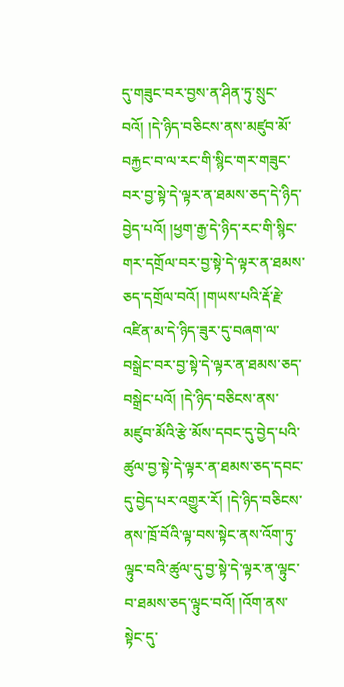དུ་གཟུང་བར་བྱས་ན་ཤིན་ཏུ་སྲུང་བའོ། །དེ་ཉིད་བཅིངས་ནས་མཛུབ་མོ་བརྐྱང་བ་ལ་རང་གི་སྙིང་གར་གཟུང་བར་བྱ་སྟེ་དེ་ལྟར་ན་ཐམས་ཅད་དེ་ཉིད་བྱེད་པའོ། །ཕྱག་རྒྱ་དེ་ཉིད་རང་གི་སྙིང་གར་དགྲོལ་བར་བྱ་སྟེ་དེ་ལྟར་ན་ཐམས་ཅད་དགྲོལ་བའོ། །གཡས་པའི་རྡོ་རྗེ་འཛིན་མ་དེ་ཉིད་ཟུར་དུ་བཞག་ལ་བསྒྲེང་བར་བྱ་སྟེ་དེ་ལྟར་ན་ཐམས་ཅད་བསྒྲེང་པའོ། །དེ་ཉིད་བཅིངས་ནས་མཛུབ་མོའི་རྩེ་མོས་དབང་དུ་བྱེད་པའི་ཚུལ་བྱ་སྟེ་དེ་ལྟར་ན་ཐམས་ཅད་དབང་དུ་བྱེད་པར་འགྱུར་རོ། །དེ་ཉིད་བཅིངས་ནས་ཁྲོ་བོའི་ལྟ་བས་སྟེང་ནས་འོག་ཏུ་ལྟུང་བའི་ཚུལ་དུ་བྱ་སྟེ་དེ་ལྟར་ན་ལྟུང་བ་ཐམས་ཅད་ལྟུང་བའོ། །འོག་ནས་སྟེང་དུ་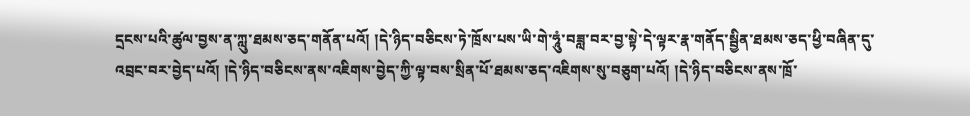དྲངས་པའི་ཚུལ་བྱས་ན་ཀླུ་ཐམས་ཅད་གནོན་པའོ། །དེ་ཉིད་བཅིངས་ཏེ་ཁྲོས་པས་ཡི་གེ་ཧཱུཾ་བཟླ་བར་བྱ་སྟེ་དེ་ལྟར་རྣ་གནོད་སྦྱིན་ཐམས་ཅད་ཕྱི་བཞིན་དུ་འབྲང་བར་བྱེད་པའོ། །དེ་ཉིད་བཅིངས་ནས་འཇིགས་བྱེད་ཀྱི་ལྟ་བས་སྲིན་པོ་ཐམས་ཅད་འཇིགས་སུ་བཅུག་པའོ། །དེ་ཉིད་བཅིངས་ནས་ཁྲོ་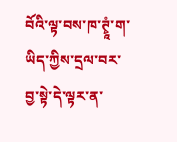བོའི་ལྟ་བས་ཁ་ཊྭཱཾ་ག་ཡིད་ཀྱིས་དྲལ་བར་བྱ་སྟེ་དེ་ལྟར་ན་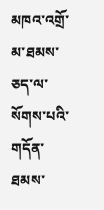མཁའ་འགྲོ་མ་ཐམས་ཅད་ལ་སོགས་པའི་གདོན་ཐམས་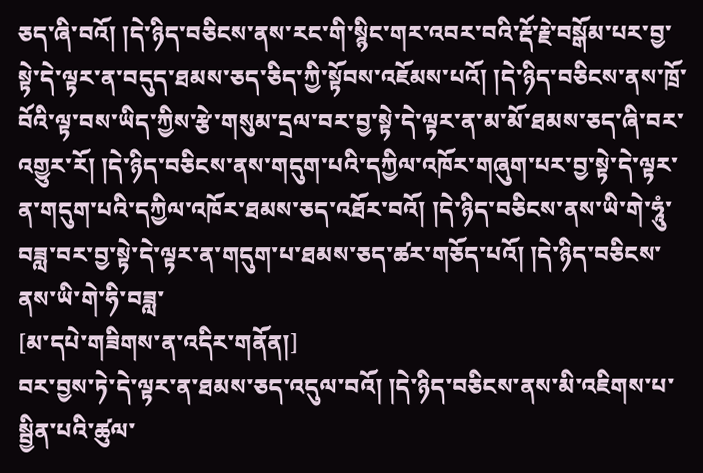ཅད་ཞི་བའོ། །དེ་ཉིད་བཅིངས་ནས་རང་གི་སྙིང་གར་འབར་བའི་རྡོ་རྗེ་བསྒོམ་པར་བྱ་སྟེ་དེ་ལྟར་ན་བདུད་ཐམས་ཅད་ཅིད་ཀྱི་སྟོབས་འཇོམས་པའོ། །དེ་ཉིད་བཅིངས་ནས་ཁྲོ་བོའི་ལྟ་བས་ཡིད་ཀྱིས་རྩེ་གསུམ་དྲལ་བར་བྱ་སྟེ་དེ་ལྟར་ན་མ་མོ་ཐམས་ཅད་ཞི་བར་འགྱུར་རོ། །དེ་ཉིད་བཅིངས་ནས་གདུག་པའི་དཀྱིལ་འཁོར་གཞུག་པར་བྱ་སྟེ་དེ་ལྟར་ན་གདུག་པའི་དཀྱིལ་འཁོར་ཐམས་ཅད་འཐོར་བའོ། །དེ་ཉིད་བཅིངས་ནས་ཡི་གེ་ཧཱུཾ་བཟླ་བར་བྱ་སྟེ་དེ་ལྟར་ན་གདུག་པ་ཐམས་ཅད་ཚར་གཅོད་པའོ། །དེ་ཉིད་བཅིངས་ནས་ཡི་གེ་ཧི་བཟླ་
[མ་དཔེ་གཟིགས་ན་འདིར་གནོན།]
བར་བྱས་ཏེ་དེ་ལྟར་ན་ཐམས་ཅད་འདུལ་བའོ། །དེ་ཉིད་བཅིངས་ནས་མི་འཇིགས་པ་སྦྱིན་པའི་ཚུལ་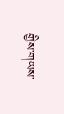གྱིས་གཡས་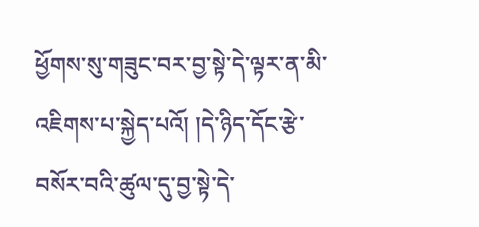ཕྱོགས་སུ་གཟུང་བར་བྱ་སྟེ་དེ་ལྟར་ན་མི་འཇིགས་པ་སྐྱེད་པའོ། །དེ་ཉིད་དོང་རྩེ་བསོར་བའི་ཚུལ་དུ་བྱ་སྟེ་དེ་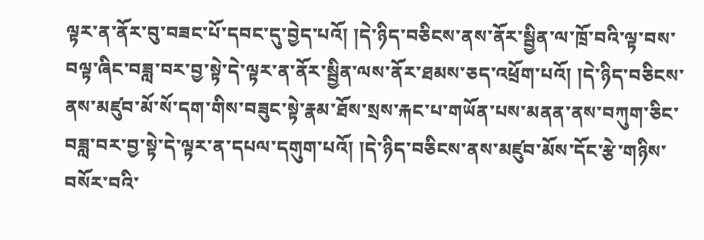ལྟར་ན་ནོར་བུ་བཟང་པོ་དབང་དུ་བྱེད་པའོ། །དེ་ཉིད་བཅིངས་ནས་ནོར་སྦྱིན་ལ་ཁྲོ་བའི་ལྟ་བས་བལྟ་ཞིང་བཟླ་བར་བྱ་སྟེ་དེ་ལྟར་ན་ནོར་སྦྱིན་ལས་ནོར་ཐམས་ཅད་འཕྲོག་པའོ། །དེ་ཉིད་བཅིངས་ནས་མཛུབ་མོ་སོ་དག་གིས་བཟུང་སྟེ་རྣམ་ཐོས་སྲས་རྐང་པ་གཡོན་པས་མནན་ནས་བཀུག་ཅིང་བཟླ་བར་བྱ་སྟེ་དེ་ལྟར་ན་དཔལ་དགུག་པའོ། །དེ་ཉིད་བཅིངས་ནས་མཛུབ་མོས་དོང་རྩེ་གཉིས་བསོར་བའི་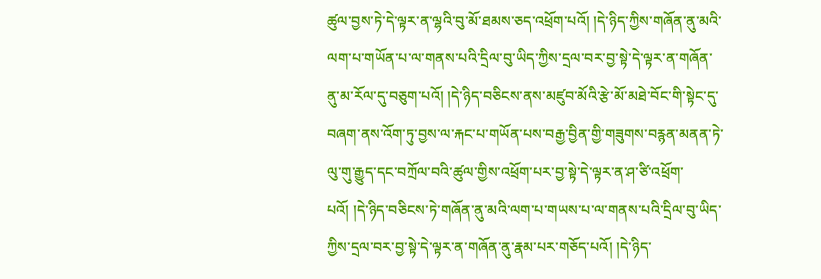ཚུལ་བྱས་ཏེ་དེ་ལྟར་ན་ལྷའི་བུ་མོ་ཐམས་ཅད་འཕྲོག་པའོ། །དེ་ཉིད་ཀྱིས་གཞོན་ནུ་མའི་ལག་པ་གཡོན་པ་ལ་གནས་པའི་དྲིལ་བུ་ཡིད་ཀྱིས་དྲལ་བར་བྱ་སྟེ་དེ་ལྟར་ན་གཞོན་ནུ་མ་རོལ་དུ་བཅུག་པའོ། །དེ་ཉིད་བཅིངས་ནས་མཛུབ་མོའི་རྩེ་མོ་མཐེ་བོང་གི་སྟེང་དུ་བཞག་ནས་འོག་ཏུ་བྱས་ལ་རྐང་པ་གཡོན་པས་བརྒྱ་བྱིན་གྱི་གཟུགས་བརྙན་མནན་ཏེ་ལུ་གུ་རྒྱུད་དང་བཀྲོལ་བའི་ཚུལ་གྱིས་འཕྲོག་པར་བྱ་སྟེ་དེ་ལྟར་ན་ཤ་ཙི་འཕྲོག་པའོ། །དེ་ཉིད་བཅིངས་ཏེ་གཞོན་ནུ་མའི་ལག་པ་གཡས་པ་ལ་གནས་པའི་དྲིལ་བུ་ཡིད་ཀྱིས་དྲལ་བར་བྱ་སྟེ་དེ་ལྟར་ན་གཞོན་ནུ་རྣམ་པར་གཅོད་པའོ། །དེ་ཉིད་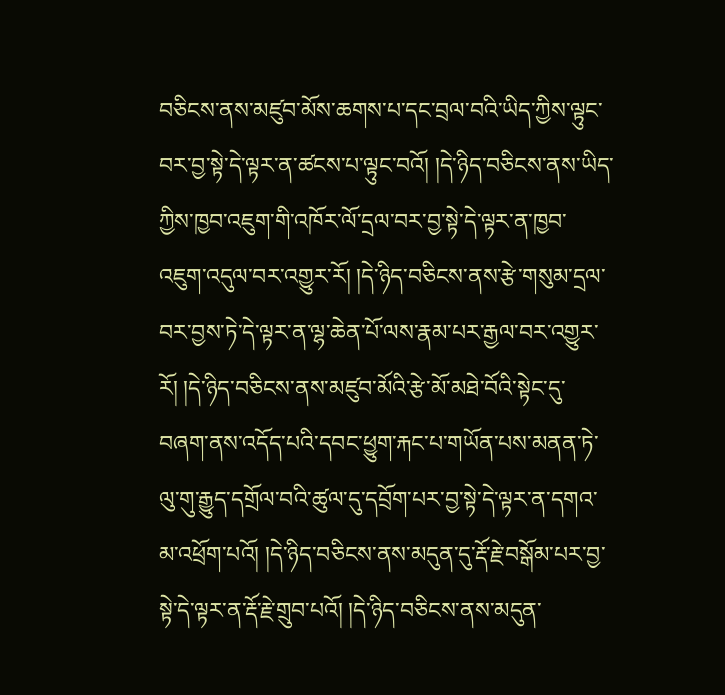བཅིངས་ནས་མཛུབ་མོས་ཆགས་པ་དང་བྲལ་བའི་ཡིད་ཀྱིས་ལྟུང་བར་བྱ་སྟེ་དེ་ལྟར་ན་ཚངས་པ་ལྟུང་བའོ། །དེ་ཉིད་བཅིངས་ནས་ཡིད་ཀྱིས་ཁྱབ་འཇུག་གི་འཁོར་ལོ་དྲལ་བར་བྱ་སྟེ་དེ་ལྟར་ན་ཁྱབ་འཇུག་འདུལ་བར་འགྱུར་རོ། །དེ་ཉིད་བཅིངས་ནས་རྩེ་གསུམ་དྲལ་བར་བྱས་ཏེ་དེ་ལྟར་ན་ལྷ་ཆེན་པོ་ལས་རྣམ་པར་རྒྱལ་བར་འགྱུར་རོ། །དེ་ཉིད་བཅིངས་ནས་མཛུབ་མོའི་རྩེ་མོ་མཐེ་བོའི་སྟེང་དུ་བཞག་ནས་འདོད་པའི་དབང་ཕྱུག་རྐང་པ་གཡོན་པས་མནན་ཏེ་ལུ་གུ་རྒྱུད་དགྲོལ་བའི་ཚུལ་དུ་དབྲོག་པར་བྱ་སྟེ་དེ་ལྟར་ན་དགའ་མ་འཕྲོག་པའོ། །དེ་ཉིད་བཅིངས་ནས་མདུན་དུ་རྡོ་རྗེ་བསྒོམ་པར་བྱ་སྟེ་དེ་ལྟར་ན་རྡོ་རྗེ་གྲུབ་པའོ། །དེ་ཉིད་བཅིངས་ནས་མདུན་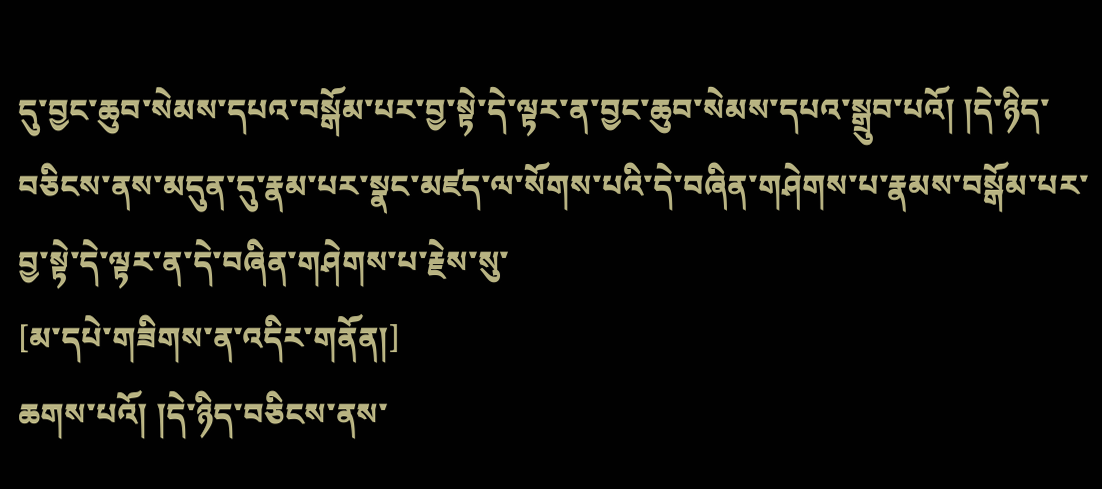དུ་བྱང་ཆུབ་སེམས་དཔའ་བསྒོམ་པར་བྱ་སྟེ་དེ་ལྟར་ན་བྱང་ཆུབ་སེམས་དཔའ་སྒྲུབ་པའོ། །དེ་ཉིད་བཅིངས་ནས་མདུན་དུ་རྣམ་པར་སྣང་མཛད་ལ་སོགས་པའི་དེ་བཞིན་གཤེགས་པ་རྣམས་བསྒོམ་པར་བྱ་སྟེ་དེ་ལྟར་ན་དེ་བཞིན་གཤེགས་པ་རྗེས་སུ་
[མ་དཔེ་གཟིགས་ན་འདིར་གནོན།]
ཆགས་པའོ། །དེ་ཉིད་བཅིངས་ནས་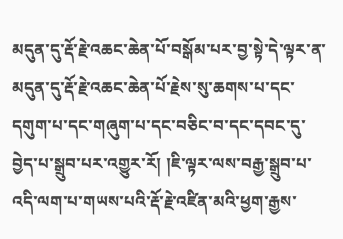མདུན་དུ་རྡོ་རྗེ་འཆང་ཆེན་པོ་བསྒོམ་པར་བྱ་སྟེ་དེ་ལྟར་ན་མདུན་དུ་རྡོ་རྗེ་འཆང་ཆེན་པོ་རྗེས་སུ་ཆགས་པ་དང་དགུག་པ་དང་གཞུག་པ་དང་བཅིང་བ་དང་དབང་དུ་བྱེད་པ་སྒྲུབ་པར་འགྱུར་རོ། །ཇི་ལྟར་ལས་བརྒྱ་སྒྲུབ་པ་འདི་ལག་པ་གཡས་པའི་རྡོ་རྗེ་འཛིན་མའི་ཕྱག་རྒྱས་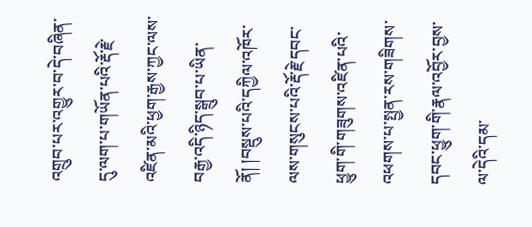འགྲུབ་པར་འགྱུར་བ་དེ་བཞིན་དུ་ལག་པ་གཡོན་པའི་རྡོ་རྗེ་འཛིན་མའི་ཕྱག་རྒྱས་ཀྱང་ལས་བརྒྱ་འདི་ཉིད་སྒྲུབ་པ་ཡིན་ནོ། །བསྡུས་པའི་དཀྱིལ་འཁོར་ལས་གསུངས་པའི་རྡོ་རྗེ་དབང་ཕྱུག་གི་གཟུགས་འཛིན་པའི་འཕགས་པ་སྤྱན་རས་གཟིགས་དབང་ཕྱུག་གི་རྣལ་འབྱོར་བྱས་ལ་དེའི་དམ་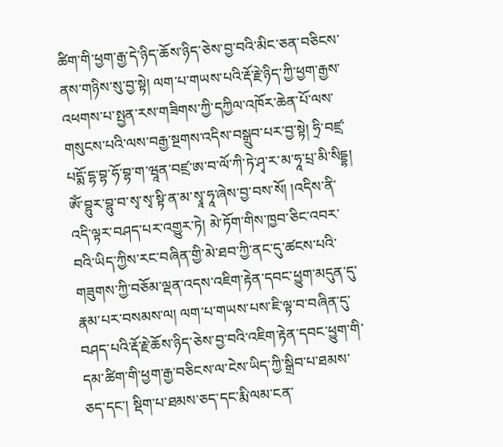ཚིག་གི་ཕྱག་རྒྱ་དེ་ཉིད་ཆོས་ཉིད་ཅེས་བྱ་བའི་མིང་ཅན་བཅིངས་ནས་གཉིས་སུ་བྱ་སྟེ། ལག་པ་གཡས་པའི་རྡོ་རྗེ་ཉིད་ཀྱི་ཕྱག་རྒྱས་འཕགས་པ་སྤྱན་རས་གཟིགས་ཀྱི་དཀྱིལ་འཁོར་ཆེན་པོ་ལས་གསུངས་པའི་ལས་བརྒྱ་སྔགས་འདིས་བསྒྲུབ་པར་བྱ་སྟེ། ཧྲི་བཛྲ་པདྨོ་དྷ་བྷ་ཧོ་བྷ་ག་ཝཱན་བཛྲ་ཨ་བ་ལོ་ཀི་ཏེ་ཤྭ་ར་མ་ཧཱ་པྲ་མི་སིདྡྷ། ཨོཾ་བྷུར་བྷུ་བ་སྭ་སྭ་སྟི་ན་མ་སྭཱ་ཧཱ་ཞེས་བྱ་བས་སོ། །འདིས་ནི་འདི་ལྟར་བཤད་པར་འགྱུར་ཏེ། མེ་ཏོག་གིས་ཁྱབ་ཅིང་འབར་བའི་ཡིད་ཀྱིས་རང་བཞིན་གྱི་མེ་ཐབ་ཀྱི་ནང་དུ་ཚངས་པའི་གཟུགས་ཀྱི་བཅོམ་ལྡན་འདས་འཇིག་རྟེན་དབང་ཕྱུག་མདུན་དུ་རྣམ་པར་བསམས་ལ། ལག་པ་གཡས་པས་ཇི་ལྟ་བ་བཞིན་དུ་བཤད་པའི་རྡོ་རྗེ་ཆོས་ཉིད་ཅེས་བྱ་བའི་འཇིག་རྟེན་དབང་ཕྱུག་གི་དམ་ཚིག་གི་ཕྱག་རྒྱ་བཅིངས་ལ་ངེས་ཡིད་ཀྱི་སྒྲིབ་པ་ཐམས་ཅད་དང་། སྡིག་པ་ཐམས་ཅད་དང་རྨི་ལམ་ངན་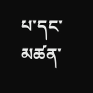པ་དང་མཚན་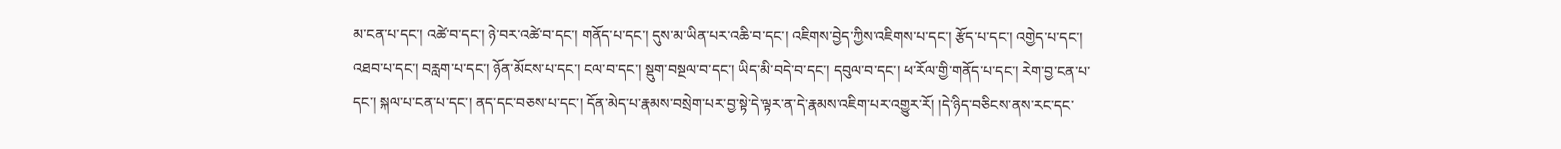མ་ངན་པ་དང་། འཚེ་བ་དང་། ཉེ་བར་འཚེ་བ་དང་། གནོད་པ་དང་། དུས་མ་ཡིན་པར་འཆི་བ་དང་། འཇིགས་བྱེད་ཀྱིས་འཇིགས་པ་དང་། རྩོད་པ་དང་། འགྱེད་པ་དང་། འཐབ་པ་དང་། བརླག་པ་དང་། ཉོན་མོངས་པ་དང་། ངལ་བ་དང་། སྡུག་བསྔལ་བ་དང་། ཡིད་མི་བདེ་བ་དང་། དབུལ་བ་དང་། ཕ་རོལ་གྱི་གནོད་པ་དང་། རེག་བྱ་ངན་པ་དང་། སྐལ་པ་ངན་པ་དང་། ནད་དང་བཅས་པ་དང་། དོན་མེད་པ་རྣམས་བསྲེག་པར་བྱ་སྟེ་དེ་ལྟར་ན་དེ་རྣམས་འཇིག་པར་འགྱུར་རོ། །དེ་ཉིད་བཅིངས་ནས་རང་དང་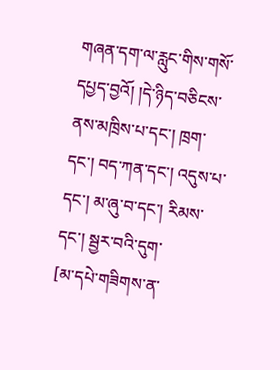གཞན་དག་ལ་རླུང་གིས་གསོ་དཔྱད་བྱའོ། །དེ་ཉིད་བཅིངས་ནས་མཁྲིས་པ་དང་། ཁྲག་དང་། བད་ཀན་དང་། འདུས་པ་དང་། མ་ཞུ་བ་དང་། རིམས་དང་། སྦྱར་བའི་དུག་
[མ་དཔེ་གཟིགས་ན་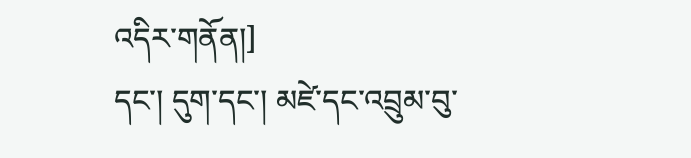འདིར་གནོན།]
དང་། དུག་དང་། མཛེ་དང་འབྲུམ་བུ་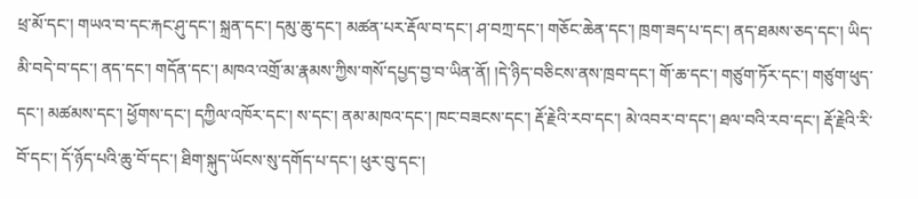ཕྲ་མོ་དང་། གཡའ་བ་དང་རྐང་ཤུ་དང་། སྐྲན་དང་། དམུ་ཆུ་དང་། མཚན་པར་རྡོལ་བ་དང་། ཤ་བཀྲ་དང་། གཅོང་ཆེན་དང་། ཁྲག་ཟད་པ་དང་། ནད་ཐམས་ཅད་དང་། ཡིད་མི་བདེ་བ་དང་། ནད་དང་། གདོན་དང་། མཁའ་འགྲོ་མ་རྣམས་ཀྱིས་གསོ་དཔྱད་བྱ་བ་ཡིན་ནོ། །དེ་ཉིད་བཅིངས་ནས་ཁྲབ་དང་། གོ་ཆ་དང་། གཙུག་ཏོར་དང་། གཙུག་ཕུད་དང་། མཚམས་དང་། ཕྱོགས་དང་། དཀྱིལ་འཁོར་དང་། ས་དང་། ནམ་མཁའ་དང་། ཁང་བཟངས་དང་། རྡོ་རྗེའི་རབ་དང་། མེ་འབར་བ་དང་། ཐལ་བའི་རབ་དང་། རྡོ་རྗེའི་རི་བོ་དང་། དོ་ཉོད་པའི་ཆུ་བོ་དང་། ཐིག་སྐུད་ཡོངས་སུ་དགོད་པ་དང་། ཕུར་བུ་དང་།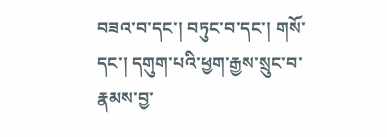བཟའ་བ་དང་། བཏུང་བ་དང་། གསོ་དང་། དགུག་པའི་ཕྱག་རྒྱས་སྲུང་བ་རྣམས་བྱ་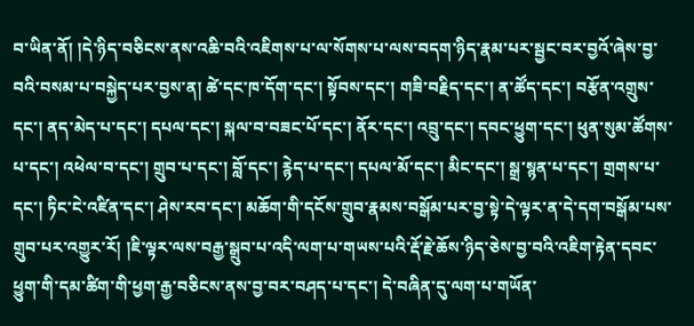བ་ཡིན་ནོ། །དེ་ཉིད་བཅིངས་ནས་འཆི་བའི་འཇིགས་པ་ལ་སོགས་པ་ལས་བདག་ཉིད་རྣམ་པར་སྦྱང་བར་བྱའོ་ཞེས་བྱ་བའི་བསམ་པ་བསྐྱེད་པར་བྱས་ན། ཚེ་དང་ཁ་དོག་དང་། སྟོབས་དང་། གཟི་བརྗིད་དང་། ན་ཚོད་དང་། བརྩོན་འགྲུས་དང་། ནད་མེད་པ་དང་། དཔལ་དང་། སྐལ་བ་བཟང་པོ་དང་། ནོར་དང་། འབྲུ་དང་། དབང་ཕྱུག་དང་། ཕུན་སུམ་ཚོགས་པ་དང་། འཕེལ་བ་དང་། གྲུབ་པ་དང་། བློ་དང་། རྙེད་པ་དང་། དཔལ་མོ་དང་། མིང་དང་། སྒྲ་སྙན་པ་དང་། གྲགས་པ་དང་། ཏིང་ངེ་འཛིན་དང་། ཤེས་རབ་དང་། མཆོག་གི་དངོས་གྲུབ་རྣམས་བསྒོམ་པར་བྱ་སྟེ་དེ་ལྟར་ན་དེ་དག་བསྒོམ་པས་གྲུབ་པར་འགྱུར་རོ། །ཇི་ལྟར་ལས་བརྒྱ་སྒྲུབ་པ་འདི་ལག་པ་གཡས་པའི་རྡོ་རྗེ་ཆོས་ཉིད་ཅེས་བྱ་བའི་འཇིག་རྟེན་དབང་ཕྱུག་གི་དམ་ཚིག་གི་ཕྱག་རྒྱ་བཅིངས་ནས་བྱ་བར་བཤད་པ་དང་། དེ་བཞིན་དུ་ལག་པ་གཡོན་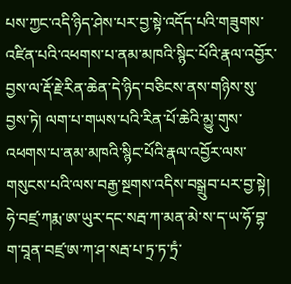པས་ཀྱང་འདི་ཉིད་ཤེས་པར་བྱ་སྟེ་འདོད་པའི་གཟུགས་འཛིན་པའི་འཕགས་པ་ནམ་མཁའི་སྙིང་པོའི་རྣལ་འབྱོར་བྱས་ལ་རྡོ་རྗེ་རིན་ཆེན་དེ་ཉིད་བཅིངས་ནས་གཉིས་སུ་བྱས་ཏེ། ལག་པ་གཡས་པའི་རིན་པོ་ཆེའི་མྱུ་གུས་འཕགས་པ་ནམ་མཁའི་སྙིང་པོའི་རྣལ་འབྱོར་ལས་གསུངས་པའི་ལས་བརྒྱ་སྔགས་འདིས་བསྒྲུབ་པར་བྱ་སྟེ། ཧེ་བཛྲ་ཀརྨ་ཨ་ཡུར་དང་སརྦ་ཀ་མན་མེ་ས་ད་ཡ་ཧོ་བྷ་ག་བཱན་བཛྲ་ཨ་ཀ་ཤ་སརྦ་པ་ཏྲ་ཏ་ཏྲཾ་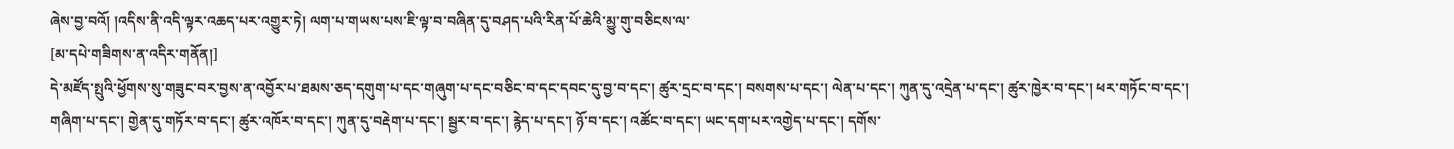ཞེས་བྱ་བའོ། །འདིས་ནི་འདི་ལྟར་འཆད་པར་འགྱུར་ཏེ། ལག་པ་གཡས་པས་ཇི་ལྟ་བ་བཞིན་དུ་བཤད་པའི་རིན་པོ་ཆེའི་མྱུ་གུ་བཅིངས་ལ་
[མ་དཔེ་གཟིགས་ན་འདིར་གནོན།]
དེ་མཛོད་སྤུའི་ཕྱོགས་སུ་གཟུང་བར་བྱས་ན་འབྱོར་པ་ཐམས་ཅད་དགུག་པ་དང་གཞུག་པ་དང་བཅིང་བ་དང་དབང་དུ་བྱ་བ་དང་། ཚུར་དྲང་བ་དང་། བསགས་པ་དང་། ལེན་པ་དང་། ཀུན་དུ་འདྲེན་པ་དང་། ཚུར་ཁྱེར་བ་དང་། ཕར་གཏོང་བ་དང་། གཞིག་པ་དང་། གྱེན་དུ་གཏོར་བ་དང་། ཚུར་འཁོར་བ་དང་། ཀུན་དུ་བརྡེག་པ་དང་། སྦྱར་བ་དང་། རྙེད་པ་དང་། ཉོ་བ་དང་། འཚོང་བ་དང་། ཡང་དག་པར་འགྱེད་པ་དང་། དགོས་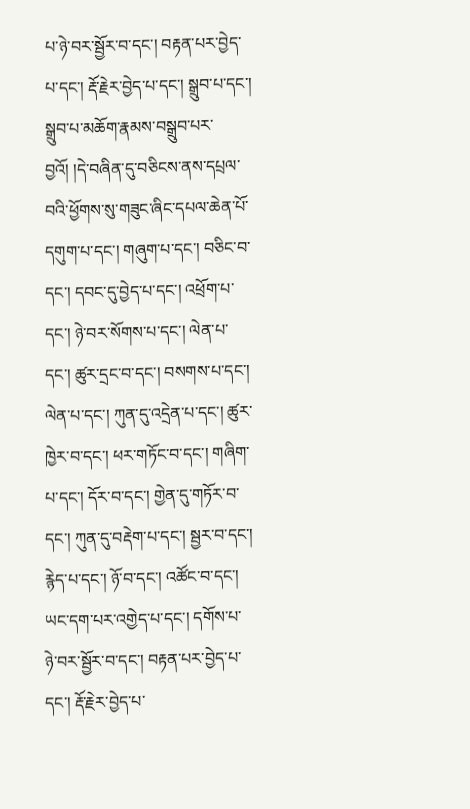པ་ཉེ་བར་སྦྱོར་བ་དང་། བརྟན་པར་བྱེད་པ་དང་། རྡོ་རྗེར་བྱེད་པ་དང་། སྒྲུབ་པ་དང་། སྒྲུབ་པ་མཆོག་རྣམས་བསྒྲུབ་པར་བྱའོ། །དེ་བཞིན་དུ་བཅིངས་ནས་དཔྲལ་བའི་ཕྱོགས་སུ་གཟུང་ཞིང་དཔལ་ཆེན་པོ་དགུག་པ་དང་། གཞུག་པ་དང་། བཅིང་བ་དང་། དབང་དུ་བྱེད་པ་དང་། འཕྲོག་པ་དང་། ཉེ་བར་སོགས་པ་དང་། ལེན་པ་དང་། ཚུར་དྲང་བ་དང་། བསགས་པ་དང་། ལེན་པ་དང་། ཀུན་དུ་འདྲེན་པ་དང་། ཚུར་ཁྱེར་བ་དང་། ཕར་གཏོང་བ་དང་། གཞིག་པ་དང་། དོར་བ་དང་། གྱེན་དུ་གཏོར་བ་དང་། ཀུན་དུ་བརྡེག་པ་དང་། སྦྱར་བ་དང་། རྙེད་པ་དང་། ཉོ་བ་དང་། འཚོང་བ་དང་། ཡང་དག་པར་འགྱེད་པ་དང་། དགོས་པ་ཉེ་བར་སྦྱོར་བ་དང་། བརྟན་པར་བྱེད་པ་དང་། རྡོ་རྗེར་བྱེད་པ་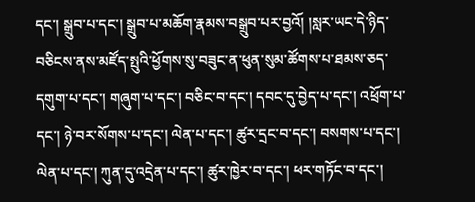དང་། སྒྲུབ་པ་དང་། སྒྲུབ་པ་མཆོག་རྣམས་བསྒྲུབ་པར་བྱའོ། །སླར་ཡང་དེ་ཉིད་བཅིངས་ནས་མཛོད་སྤུའི་ཕྱོགས་སུ་བཟུང་ན་ཕུན་སུམ་ཚོགས་པ་ཐམས་ཅད་དགུག་པ་དང་། གཞུག་པ་དང་། བཅིང་བ་དང་། དབང་དུ་བྱེད་པ་དང་། འཕྲོག་པ་དང་། ཉེ་བར་སོགས་པ་དང་། ལེན་པ་དང་། ཚུར་དྲང་བ་དང་། བསགས་པ་དང་། ལེན་པ་དང་། ཀུན་དུ་འདྲེན་པ་དང་། ཚུར་ཁྱེར་བ་དང་། ཕར་གཏོང་བ་དང་།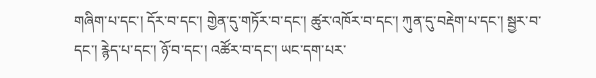གཞིག་པ་དང་། དོར་བ་དང་། གྱེན་དུ་གཏོར་བ་དང་། ཚུར་འཁོར་བ་དང་། ཀུན་དུ་བརྡེག་པ་དང་། སྦྱར་བ་དང་། རྙེད་པ་དང་། ཉོ་བ་དང་། འཚོར་བ་དང་། ཡང་དག་པར་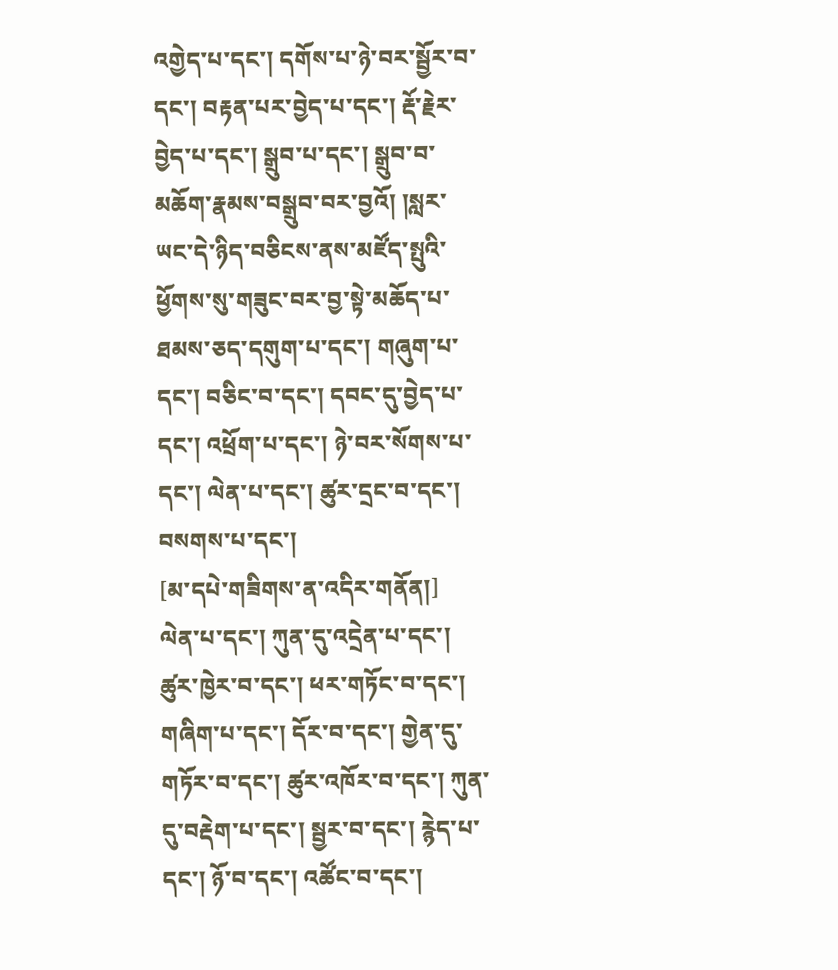འགྱེད་པ་དང་། དགོས་པ་ཉེ་བར་སྦྱོར་བ་དང་། བརྟན་པར་བྱེད་པ་དང་། རྡོ་རྗེར་བྱེད་པ་དང་། སྒྲུབ་པ་དང་། སྒྲུབ་བ་མཆོག་རྣམས་བསྒྲུབ་བར་བྱའོ། །སླར་ཡང་དེ་ཉིད་བཅིངས་ནས་མཛོད་སྤུའི་ཕྱོགས་སུ་གཟུང་བར་བྱ་སྟེ་མཆོད་པ་ཐམས་ཅད་དགུག་པ་དང་། གཞུག་པ་དང་། བཅིང་བ་དང་། དབང་དུ་བྱེད་པ་དང་། འཕྲོག་པ་དང་། ཉེ་བར་སོགས་པ་དང་། ལེན་པ་དང་། ཚུར་དྲང་བ་དང་། བསགས་པ་དང་།
[མ་དཔེ་གཟིགས་ན་འདིར་གནོན།]
ལེན་པ་དང་། ཀུན་དུ་འདྲེན་པ་དང་། ཚུར་ཁྱེར་བ་དང་། ཕར་གཏོང་བ་དང་། གཞིག་པ་དང་། དོར་བ་དང་། གྱེན་དུ་གཏོར་བ་དང་། ཚུར་འཁོར་བ་དང་། ཀུན་དུ་བརྡེག་པ་དང་། སྦྱར་བ་དང་། རྙེད་པ་དང་། ཉོ་བ་དང་། འཚོང་བ་དང་།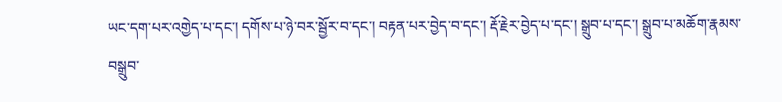ཡང་དག་པར་འགྱེད་པ་དང་། དགོས་པ་ཉེ་བར་སྦྱོར་བ་དང་། བརྟན་པར་བྱེད་བ་དང་། རྡོ་རྗེར་བྱེད་པ་དང་། སྒྲུབ་པ་དང་། སྒྲུབ་པ་མཆོག་རྣམས་བསྒྲུབ་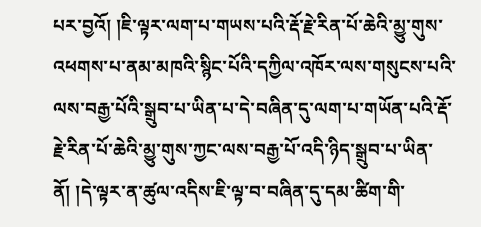པར་བྱའོ། །ཇི་ལྟར་ལག་པ་གཡས་པའི་རྡོ་རྗེ་རིན་པོ་ཆེའི་མྱུ་གུས་འཕགས་པ་ནམ་མཁའི་སྙིང་པོའི་དཀྱིལ་འཁོར་ལས་གསུངས་པའི་ལས་བརྒྱ་པོའི་སྒྲུབ་པ་ཡིན་པ་དེ་བཞིན་དུ་ལག་པ་གཡོན་པའི་རྡོ་རྗེ་རིན་པོ་ཆེའི་མྱུ་གུས་ཀྱང་ལས་བརྒྱ་པོ་འདི་ཉིད་སྒྲུབ་པ་ཡིན་ནོ། །དེ་ལྟར་ན་ཚུལ་འདིས་ཇི་ལྟ་བ་བཞིན་དུ་དམ་ཚིག་གི་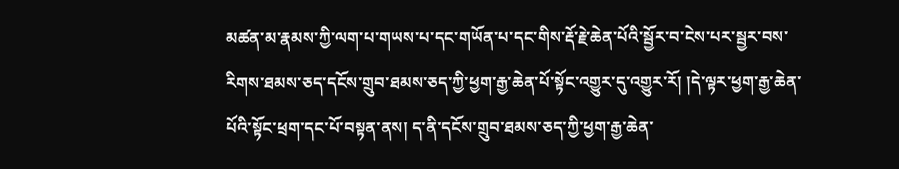མཚན་མ་རྣམས་ཀྱི་ལག་པ་གཡས་པ་དང་གཡོན་པ་དང་གིས་རྡོ་རྗེ་ཆེན་པོའི་སྦྱོར་བ་ངེས་པར་སྦྱར་བས་རིགས་ཐམས་ཅད་དངོས་གྲུབ་ཐམས་ཅད་ཀྱི་ཕྱག་རྒྱ་ཆེན་པོ་སྟོང་འགྱུར་དུ་འགྱུར་རོ། །དེ་ལྟར་ཕྱག་རྒྱ་ཆེན་པོའི་སྟོང་ཕྲག་དང་པོ་བསྟན་ནས། ད་ནི་དངོས་གྲུབ་ཐམས་ཅད་ཀྱི་ཕྱག་རྒྱ་ཆེན་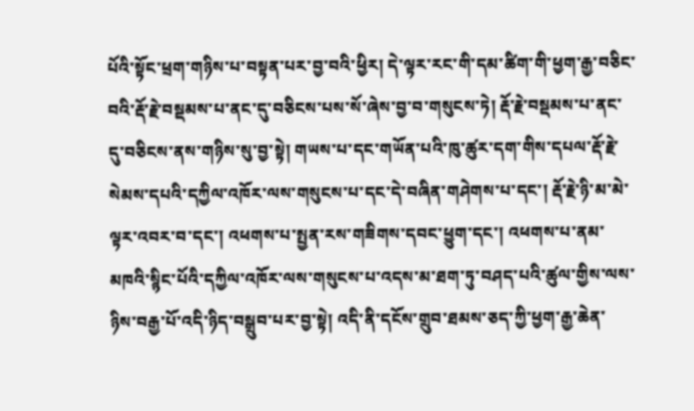པོའི་སྟོང་ཕྲག་གཉིས་པ་བསྟན་པར་བྱ་བའི་ཕྱིར། དེ་ལྟར་རང་གི་དམ་ཚིག་གི་ཕྱག་རྒྱ་བཅིང་བའི་རྡོ་རྗེ་བསྡམས་པ་ནང་དུ་བཅིངས་པས་སོ་ཞེས་བྱ་བ་གསུངས་ཏེ། རྡོ་རྗེ་བསྡམས་པ་ནང་དུ་བཅིངས་ནས་གཉིས་སུ་བྱ་སྟེ། གཡས་པ་དང་གཡོན་པའི་ཁུ་ཚུར་དག་གིས་དཔལ་རྡོ་རྗེ་སེམས་དཔའི་དཀྱིལ་འཁོར་ལས་གསུངས་པ་དང་དེ་བཞིན་གཤེགས་པ་དང་། རྡོ་རྗེ་ཉི་མ་མེ་ལྟར་འབར་བ་དང་། འཕགས་པ་སྤྱན་རས་གཟིགས་དབང་ཕྱུག་དང་། འཕགས་པ་ནམ་མཁའི་སྙིང་པོའི་དཀྱིལ་འཁོར་ལས་གསུངས་པ་འདས་མ་ཐག་ཏུ་བཤད་པའི་ཚུལ་གྱིས་ལས་ཉིས་བརྒྱ་པོ་འདི་ཉིད་བསྒྲུབ་པར་བྱ་སྟེ། འདི་ནི་དངོས་གྲུབ་ཐམས་ཅད་ཀྱི་ཕྱག་རྒྱ་ཆེན་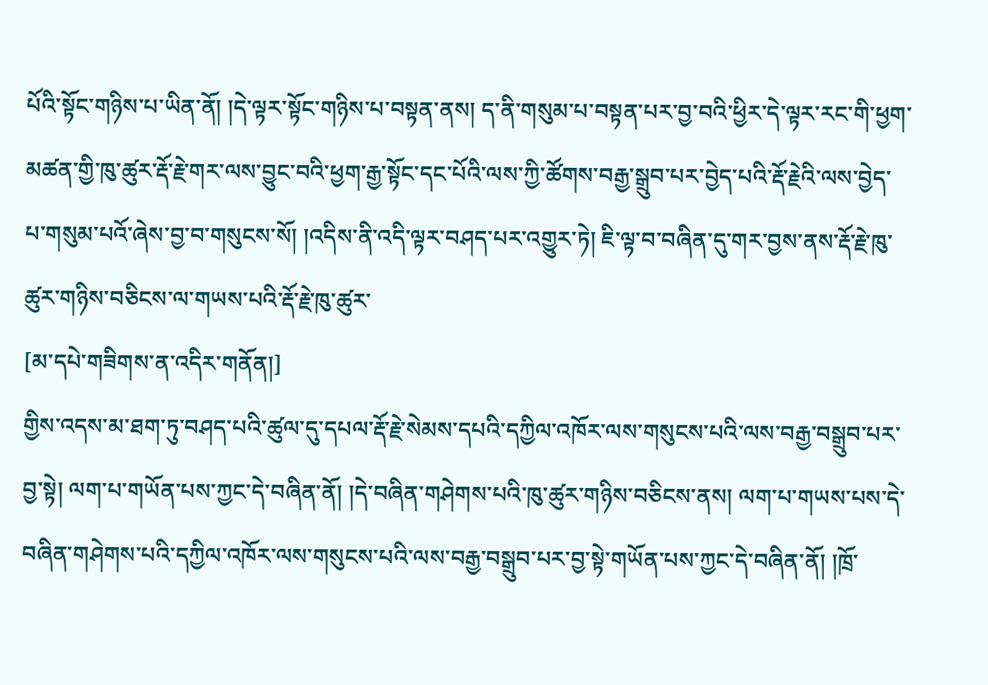པོའི་སྟོང་གཉིས་པ་ཡིན་ནོ། །དེ་ལྟར་སྟོང་གཉིས་པ་བསྟན་ནས། ད་ནི་གསུམ་པ་བསྟན་པར་བྱ་བའི་ཕྱིར་དེ་ལྟར་རང་གི་ཕྱག་མཚན་གྱི་ཁུ་ཚུར་རྡོ་རྗེ་གར་ལས་བྱུང་བའི་ཕྱག་རྒྱ་སྟོང་དང་པོའི་ལས་ཀྱི་ཚོགས་བརྒྱ་སྒྲུབ་པར་བྱེད་པའི་རྡོ་རྗེའི་ལས་བྱེད་པ་གསུམ་པའོ་ཞེས་བྱ་བ་གསུངས་སོ། །འདིས་ནི་འདི་ལྟར་བཤད་པར་འགྱུར་ཏེ། ཇི་ལྟ་བ་བཞིན་དུ་གར་བྱས་ནས་རྡོ་རྗེ་ཁུ་ཚུར་གཉིས་བཅིངས་ལ་གཡས་པའི་རྡོ་རྗེ་ཁུ་ཚུར་
[མ་དཔེ་གཟིགས་ན་འདིར་གནོན།]
གྱིས་འདས་མ་ཐག་ཏུ་བཤད་པའི་ཚུལ་དུ་དཔལ་རྡོ་རྗེ་སེམས་དཔའི་དཀྱིལ་འཁོར་ལས་གསུངས་པའི་ལས་བརྒྱ་བསྒྲུབ་པར་བྱ་སྟེ། ལག་པ་གཡོན་པས་ཀྱང་དེ་བཞིན་ནོ། །དེ་བཞིན་གཤེགས་པའི་ཁུ་ཚུར་གཉིས་བཅིངས་ནས། ལག་པ་གཡས་པས་དེ་བཞིན་གཤེགས་པའི་དཀྱིལ་འཁོར་ལས་གསུངས་པའི་ལས་བརྒྱ་བསྒྲུབ་པར་བྱ་སྟེ་གཡོན་པས་ཀྱང་དེ་བཞིན་ནོ། །ཁྲོ་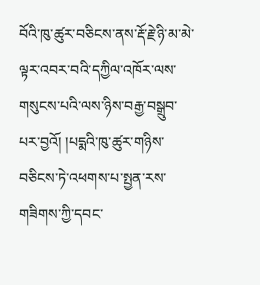བོའི་ཁུ་ཚུར་བཅིངས་ནས་རྡོ་རྗེ་ཉི་མ་མེ་ལྟར་འབར་བའི་དཀྱིལ་འཁོར་ལས་གསུངས་པའི་ལས་ཉིས་བརྒྱ་བསྒྲུབ་པར་བྱའོ། །པདྨའི་ཁུ་ཚུར་གཉིས་བཅིངས་ཏེ་འཕགས་པ་སྤྱན་རས་གཟིགས་ཀྱི་དབང་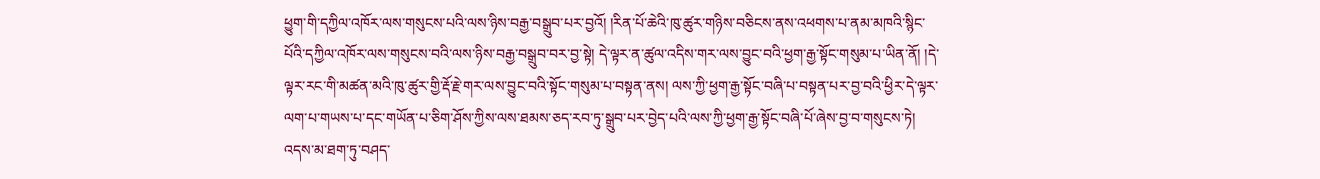ཕྱུག་གི་དཀྱིལ་འཁོར་ལས་གསུངས་པའི་ལས་ཉིས་བརྒྱ་བསྒྲུབ་པར་བྱའོ། །རིན་པོ་ཆེའི་ཁུ་ཚུར་གཉིས་བཅིངས་ནས་འཕགས་པ་ནམ་མཁའི་སྙིང་པོའི་དཀྱིལ་འཁོར་ལས་གསུངས་བའི་ལས་ཉིས་བརྒྱ་བསྒྲུབ་བར་བྱ་སྟེ། དེ་ལྟར་ན་ཚུལ་འདིས་གར་ལས་བྱུང་བའི་ཕྱག་རྒྱ་སྟོང་གསུམ་པ་ཡིན་ནོ། །དེ་ལྟར་རང་གི་མཚན་མའི་ཁུ་ཚུར་གྱི་རྡོ་རྗེ་གར་ལས་བྱུང་བའི་སྟོང་གསུམ་པ་བསྟན་ནས། ལས་ཀྱི་ཕྱག་རྒྱ་སྟོང་བཞི་པ་བསྟན་པར་བྱ་བའི་ཕྱིར་དེ་ལྟར་ལག་པ་གཡས་པ་དང་གཡོན་པ་ཅིག་ཤོས་ཀྱིས་ལས་ཐམས་ཅད་རབ་ཏུ་སྒྲུབ་པར་བྱེད་པའི་ལས་ཀྱི་ཕྱག་རྒྱ་སྟོང་བཞི་པོ་ཞེས་བྱ་བ་གསུངས་ཏེ། འདས་མ་ཐག་ཏུ་བཤད་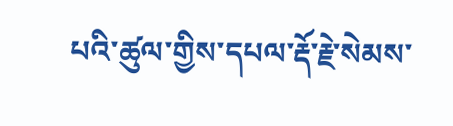པའི་ཚུལ་གྱིས་དཔལ་རྡོ་རྗེ་སེམས་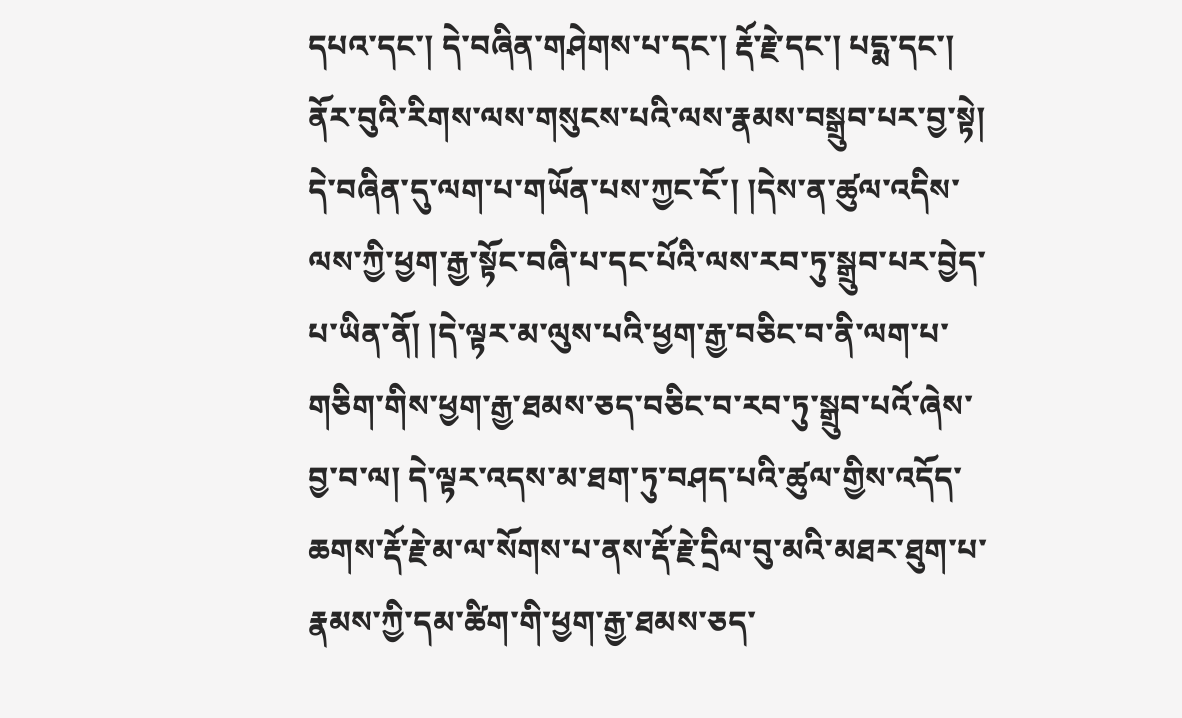དཔའ་དང་། དེ་བཞིན་གཤེགས་པ་དང་། རྡོ་རྗེ་དང་། པདྨ་དང་། ནོར་བུའི་རིགས་ལས་གསུངས་པའི་ལས་རྣམས་བསྒྲུབ་པར་བྱ་སྟེ། དེ་བཞིན་དུ་ལག་པ་གཡོན་པས་ཀྱང་ངོ་། །དེས་ན་ཚུལ་འདིས་ལས་ཀྱི་ཕྱག་རྒྱ་སྟོང་བཞི་པ་དང་པོའི་ལས་རབ་ཏུ་སྒྲུབ་པར་བྱེད་པ་ཡིན་ནོ། །དེ་ལྟར་མ་ལུས་པའི་ཕྱག་རྒྱ་བཅིང་བ་ནི་ལག་པ་གཅིག་གིས་ཕྱག་རྒྱ་ཐམས་ཅད་བཅིང་བ་རབ་ཏུ་སྒྲུབ་པའོ་ཞེས་བྱ་བ་ལ། དེ་ལྟར་འདས་མ་ཐག་ཏུ་བཤད་པའི་ཚུལ་གྱིས་འདོད་ཆགས་རྡོ་རྗེ་མ་ལ་སོགས་པ་ནས་རྡོ་རྗེ་དྲིལ་བུ་མའི་མཐར་ཐུག་པ་རྣམས་ཀྱི་དམ་ཚིག་གི་ཕྱག་རྒྱ་ཐམས་ཅད་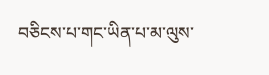བཅིངས་པ་གང་ཡིན་པ་མ་ལུས་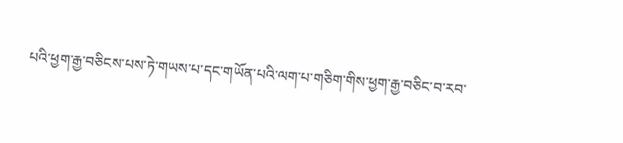པའི་ཕྱག་རྒྱ་བཅིངས་པས་ཏེ་གཡས་པ་དང་གཡོན་པའི་ལག་པ་གཅིག་གིས་ཕྱག་རྒྱ་བཅིང་བ་རབ་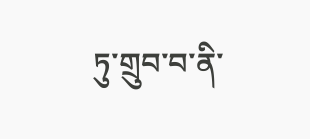ཏུ་གྲུབ་བ་ནི་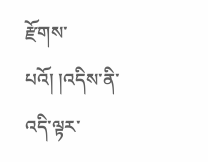རྫོགས་པའོ། །འདིས་ནི་འདི་ལྟར་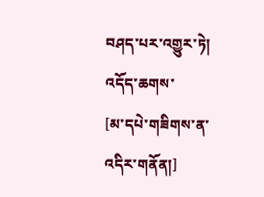བཤད་པར་འགྱུར་ཏེ། འདོད་ཆགས་
[མ་དཔེ་གཟིགས་ན་འདིར་གནོན།]